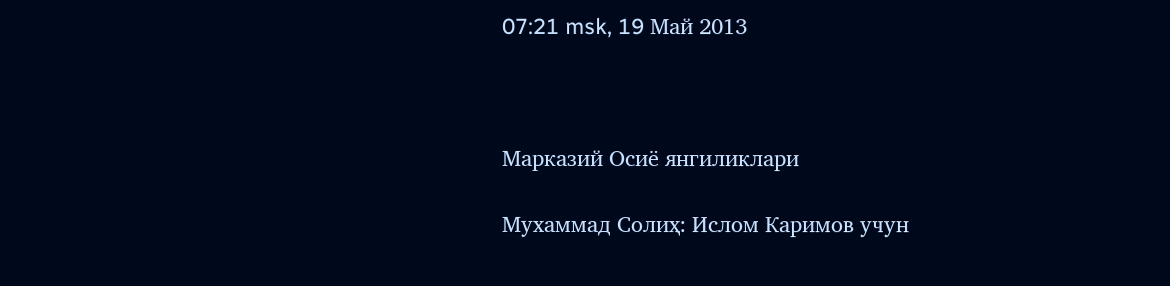07:21 msk, 19 Май 2013



Марказий Осиё янгиликлари

Мухаммад Солиҳ: Ислом Каримов учун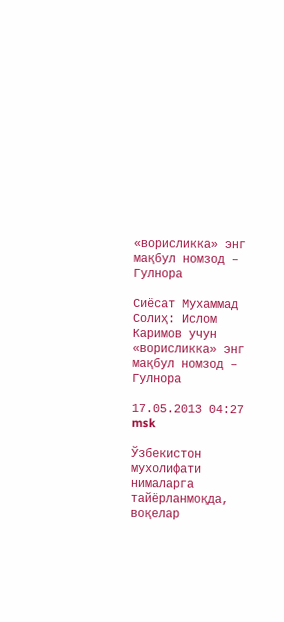«ворисликка» энг мақбул номзод – Гулнора

Сиёсат Мухаммад Солиҳ: Ислом Каримов учун «ворисликка» энг мақбул номзод – Гулнора

17.05.2013 04:27 msk

Ўзбекистон мухолифати нималарга тайёрланмоқда, воқелар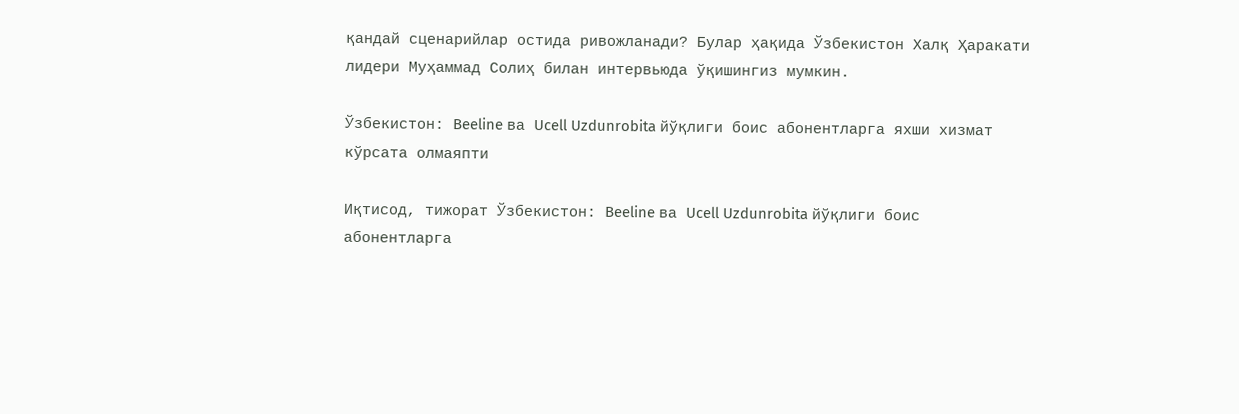қандай сценарийлар остида ривожланади? Булар ҳақида Ўзбекистон Халқ Ҳаракати лидери Муҳаммад Солиҳ билан интервьюда ўқишингиз мумкин.

Ўзбекистон: Beeline ва Ucell Uzdunrobita йўқлиги боис абонентларга яхши хизмат кўрсата олмаяпти

Иқтисод, тижорат Ўзбекистон: Beeline ва Ucell Uzdunrobita йўқлиги боис абонентларга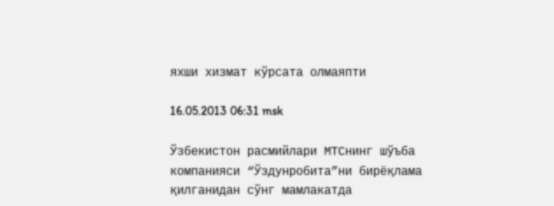яхши хизмат кўрсата олмаяпти

16.05.2013 06:31 msk

Ўзбекистон расмийлари МТСнинг шўъба компанияси “Ўздунробита”ни бирёқлама қилганидан сўнг мамлакатда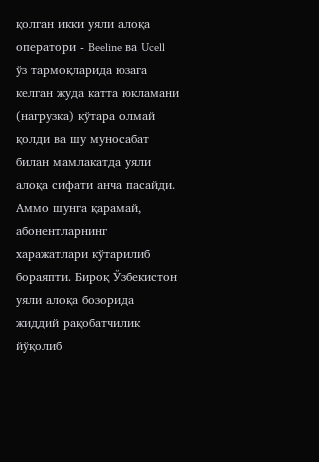қолган икки уяли алоқа оператори - Beeline ва Ucell ўз тармоқларида юзага келган жуда катта юкламани (нагрузка) кўтара олмай қолди ва шу муносабат билан мамлакатда уяли алоқа сифати анча пасайди. Аммо шунга қарамай, абонентларнинг харажатлари кўтарилиб бораяпти. Бироқ Ўзбекистон уяли алоқа бозорида жиддий рақобатчилик йўқолиб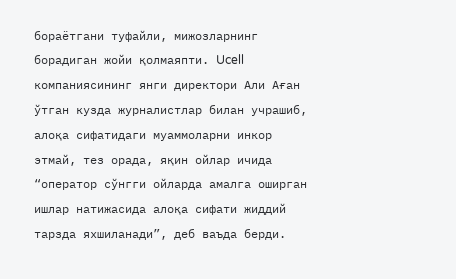бораётгани туфайли, мижозларнинг борадиган жойи қолмаяпти. Ucell компаниясининг янги директори Али Аған ўтган кузда журналистлар билан учрашиб, алоқа сифатидаги муаммоларни инкор этмай, тез орада, яқин ойлар ичида “оператор сўнгги ойларда амалга оширган ишлар натижасида алоқа сифати жиддий тарзда яхшиланади”, деб ваъда берди.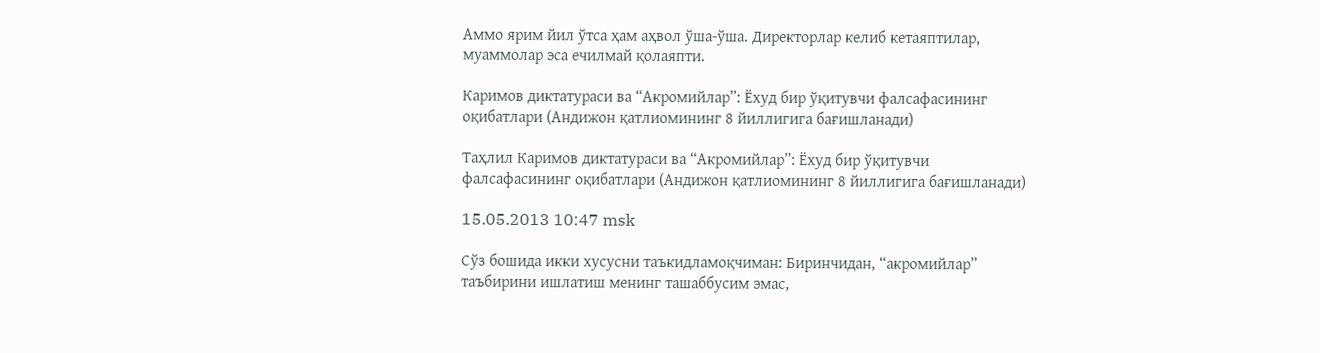Аммо ярим йил ўтса ҳам аҳвол ўша-ўша. Директорлар келиб кетаяптилар, муаммолар эса ечилмай қолаяпти.

Каримов диктатураси ва “Акромийлар”: Ёхуд бир ўқитувчи фалсафасининг оқибатлари (Андижон қатлиомининг 8 йиллигига бағишланади)

Таҳлил Каримов диктатураси ва “Акромийлар”: Ёхуд бир ўқитувчи фалсафасининг оқибатлари (Андижон қатлиомининг 8 йиллигига бағишланади)

15.05.2013 10:47 msk

Сўз бошида икки хусусни таъкидламоқчиман: Биринчидан, “акромийлар” таъбирини ишлатиш менинг ташаббусим эмас,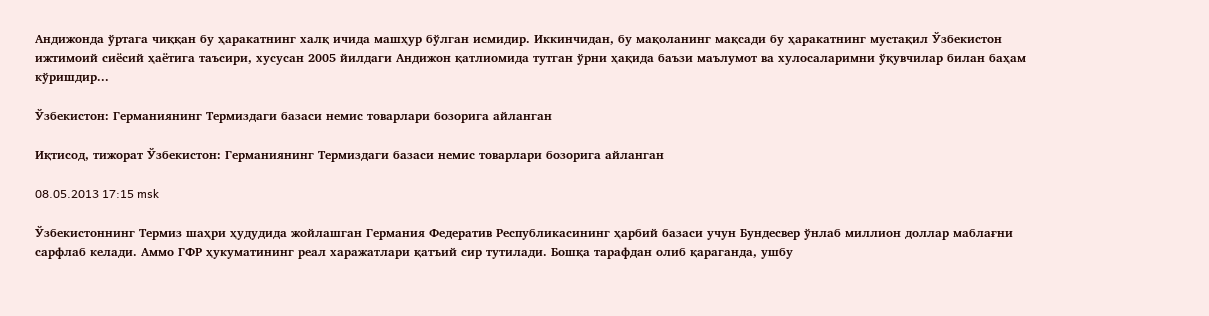Андижонда ўртага чиққан бу ҳаракатнинг халқ ичида машҳур бўлган исмидир. Иккинчидан, бу мақоланинг мақсади бу ҳаракатнинг мустақил Ўзбекистон ижтимоий сиёсий ҳаётига таъсири, хусусан 2005 йилдаги Андижон қатлиомида тутган ўрни ҳақида баъзи маълумот ва хулосаларимни ўқувчилар билан баҳам кўришдир...

Ўзбекистон: Германиянинг Термиздаги базаси немис товарлари бозорига айланган

Иқтисод, тижорат Ўзбекистон: Германиянинг Термиздаги базаси немис товарлари бозорига айланган

08.05.2013 17:15 msk

Ўзбекистоннинг Термиз шаҳри ҳудудида жойлашган Германия Федератив Республикасининг ҳарбий базаси учун Бундесвер ўнлаб миллион доллар маблағни сарфлаб келади. Аммо ГФР ҳукуматининг реал харажатлари қатъий сир тутилади. Бошқа тарафдан олиб қараганда, ушбу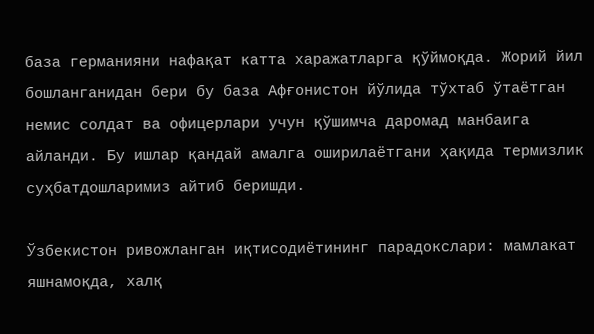база германияни нафақат катта харажатларга қўймоқда. Жорий йил бошланганидан бери бу база Афғонистон йўлида тўхтаб ўтаётган немис солдат ва офицерлари учун қўшимча даромад манбаига айланди. Бу ишлар қандай амалга оширилаётгани ҳақида термизлик суҳбатдошларимиз айтиб беришди.

Ўзбекистон ривожланган иқтисодиётининг парадокслари: мамлакат яшнамоқда, халқ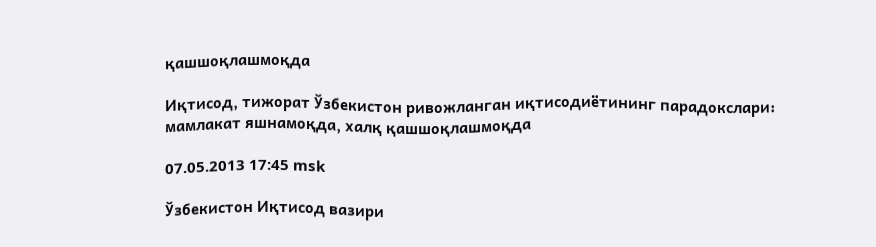қашшоқлашмоқда

Иқтисод, тижорат Ўзбекистон ривожланган иқтисодиётининг парадокслари: мамлакат яшнамоқда, халқ қашшоқлашмоқда

07.05.2013 17:45 msk

Ўзбекистон Иқтисод вазири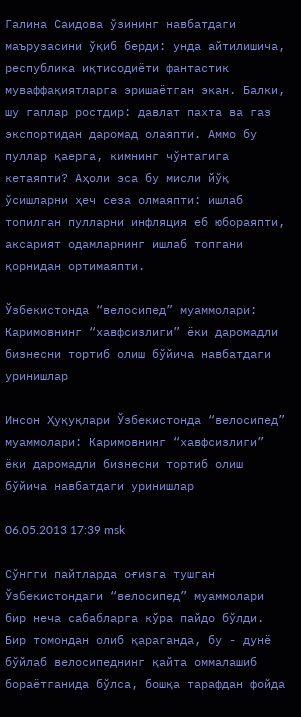Галина Саидова ўзининг навбатдаги маърузасини ўқиб берди: унда айтилишича, республика иқтисодиёти фантастик муваффақиятларга эришаётган экан. Балки, шу гаплар ростдир: давлат пахта ва газ экспортидан даромад олаяпти. Аммо бу пуллар қаерга, кимнинг чўнтагига кетаяпти? Аҳоли эса бу мисли йўқ ўсишларни ҳеч сеза олмаяпти: ишлаб топилган пулларни инфляция еб юбораяпти, аксарият одамларнинг ишлаб топгани қорнидан ортимаяпти.

Ўзбекистонда “велосипед” муаммолари: Каримовнинг “хавфсизлиги” ёки даромадли бизнесни тортиб олиш бўйича навбатдаги уринишлар

Инсон Ҳуқуқлари Ўзбекистонда “велосипед” муаммолари: Каримовнинг “хавфсизлиги” ёки даромадли бизнесни тортиб олиш бўйича навбатдаги уринишлар

06.05.2013 17:39 msk

Сўнгги пайтларда оғизга тушган Ўзбекистондаги “велосипед” муаммолари бир неча сабабларга кўра пайдо бўлди. Бир томондан олиб қараганда, бу - дунё бўйлаб велосипеднинг қайта оммалашиб бораётганида бўлса, бошқа тарафдан фойда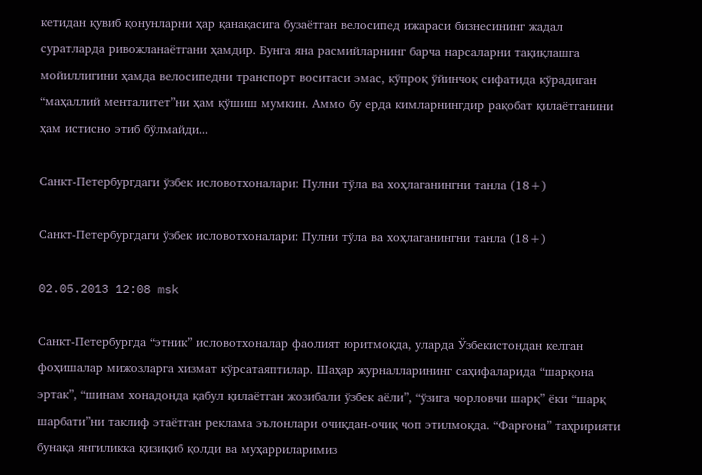кетидан қувиб қонунларни ҳар қанақасига бузаётган велосипед ижараси бизнесининг жадал суратларда ривожланаётгани ҳамдир. Бунга яна расмийларнинг барча нарсаларни тақиқлашга мойиллигини ҳамда велосипедни транспорт воситаси эмас, кўпроқ ўйинчоқ сифатида кўрадиган “маҳаллий менталитет”ни ҳам қўшиш мумкин. Аммо бу ерда кимларнингдир рақобат қилаётганини ҳам истисно этиб бўлмайди...

Санкт-Петербургдаги ўзбек исловотхоналари: Пулни тўла ва хоҳлаганингни танла (18+)

Санкт-Петербургдаги ўзбек исловотхоналари: Пулни тўла ва хоҳлаганингни танла (18+)

02.05.2013 12:08 msk

Санкт-Петербургда “этник” исловотхоналар фаолият юритмоқда, уларда Ўзбекистондан келган фоҳишалар мижозларга хизмат кўрсатаяптилар. Шаҳар журналларининг саҳифаларида “шарқона эртак”, “шинам хонадонда қабул қилаётган жозибали ўзбек аёли”, “ўзига чорловчи шарқ” ёки “шарқ шарбати”ни таклиф этаётган реклама эълонлари очиқдан-очиқ чоп этилмоқда. “Фарғона” таҳририяти бунақа янгиликка қизиқиб қолди ва муҳарриларимиз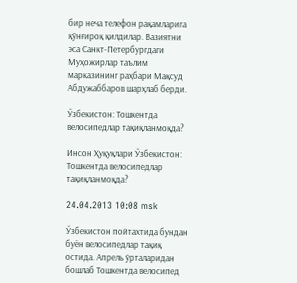бир неча телефон рақамларига қўнғироқ қилдилар. Вазиятни эса Санкт-Петербургдаги Муҳожирлар таълим марказининг раҳбари Мақсуд Абдужаббаров шарҳлаб берди.

Ўзбекистон: Тошкентда велосипедлар тақиқланмоқда?

Инсон Ҳуқуқлари Ўзбекистон: Тошкентда велосипедлар тақиқланмоқда?

24.04.2013 10:08 msk

Ўзбекистон пойтахтида бундан буён велосипедлар тақиқ остида. Апрель ўрталаридан бошлаб Тошкентда велосипед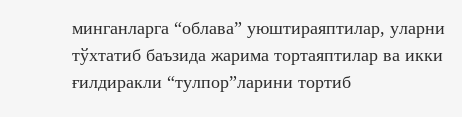минганларга “облава” уюштираяптилар, уларни тўхтатиб баъзида жарима тортаяптилар ва икки ғилдиракли “тулпор”ларини тортиб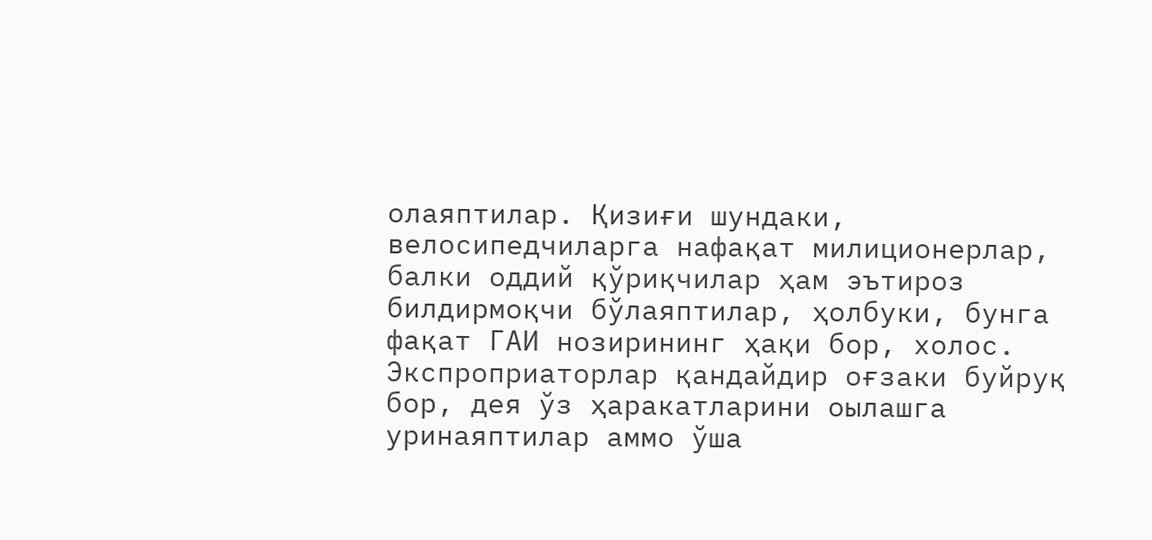олаяптилар. Қизиғи шундаки, велосипедчиларга нафақат милиционерлар, балки оддий қўриқчилар ҳам эътироз билдирмоқчи бўлаяптилар, ҳолбуки, бунга фақат ГАИ нозирининг ҳақи бор, холос. Экспроприаторлар қандайдир оғзаки буйруқ бор, дея ўз ҳаракатларини оылашга уринаяптилар аммо ўша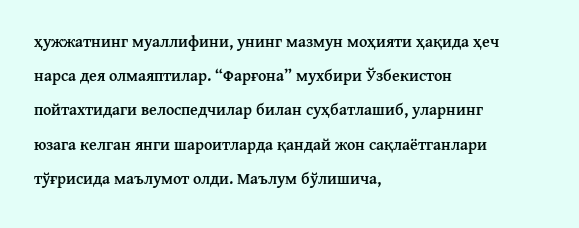ҳужжатнинг муаллифини, унинг мазмун моҳияти ҳақида ҳеч нарса дея олмаяптилар. “Фарғона” мухбири Ўзбекистон пойтахтидаги велоспедчилар билан суҳбатлашиб, уларнинг юзага келган янги шароитларда қандай жон сақлаётганлари тўғрисида маълумот олди. Маълум бўлишича,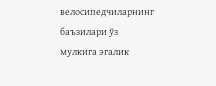велосипедчиларнинг баъзилари ўз мулкига эгалик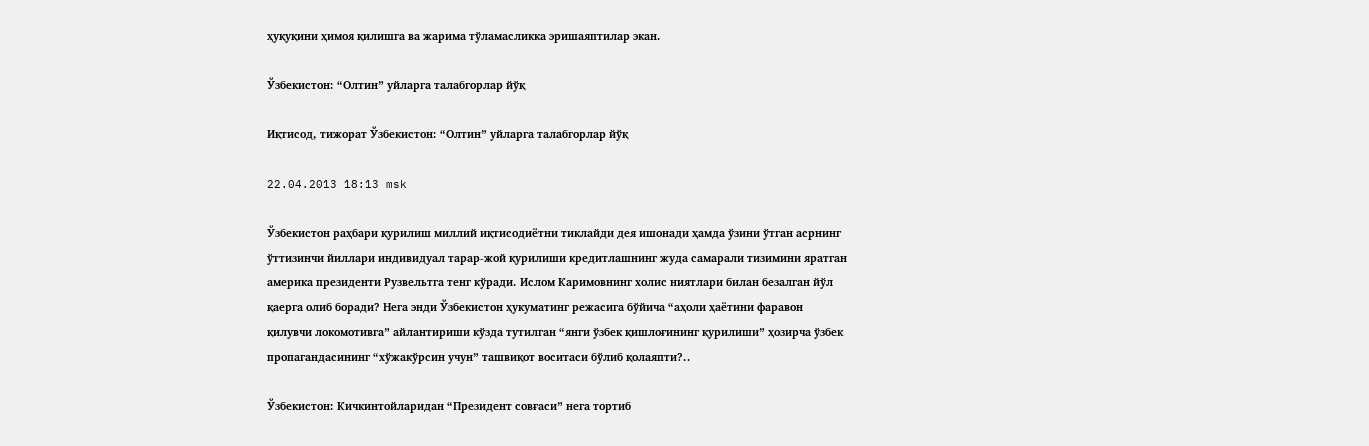ҳуқуқини ҳимоя қилишга ва жарима тўламасликка эришаяптилар экан.

Ўзбекистон: “Олтин” уйларга талабгорлар йўқ

Иқтисод, тижорат Ўзбекистон: “Олтин” уйларга талабгорлар йўқ

22.04.2013 18:13 msk

Ўзбекистон раҳбари қурилиш миллий иқтисодиётни тиклайди дея ишонади ҳамда ўзини ўтган асрнинг ўттизинчи йиллари индивидуал тарар-жой қурилиши кредитлашнинг жуда самарали тизимини яратган америка президенти Рузвельтга тенг кўради. Ислом Каримовнинг холис ниятлари билан безалган йўл қаерга олиб боради? Нега энди Ўзбекистон ҳукуматинг режасига бўйича “аҳоли ҳаётини фаравон қилувчи локомотивга” айлантириши кўзда тутилган “янги ўзбек қишлоғининг қурилиши” ҳозирча ўзбек пропагандасининг “хўжакўрсин учун” ташвиқот воситаси бўлиб қолаяпти?..

Ўзбекистон: Кичкинтойларидан “Президент совғаси” нега тортиб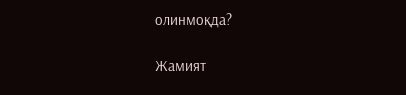олинмоқда?

Жамият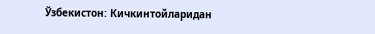Ўзбекистон: Кичкинтойларидан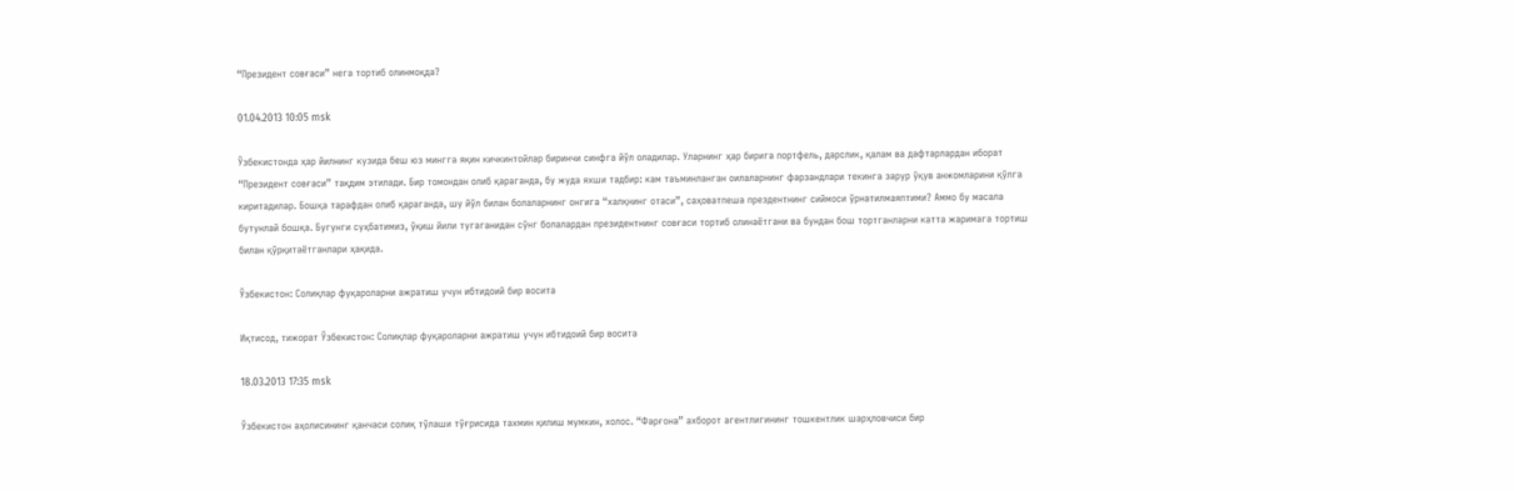“Президент совғаси” нега тортиб олинмоқда?

01.04.2013 10:05 msk

Ўзбекистонда ҳар йилнинг кузида беш юз мингга яқин кичкинтойлар биринчи синфга йўл оладилар. Уларнинг ҳар бирига портфель, дарслик, қалам ва дафтарлардан иборат “Президент совғаси” тақдим этилади. Бир томондан олиб қараганда, бу жуда яхши тадбир: кам таъминланган оилаларнинг фарзандлари текинга зарур ўқув анжомларини қўлга киритадилар. Бошқа тарафдан олиб қараганда, шу йўл билан болаларнинг онгига “халқнинг отаси”, саҳоватпеша прездентнинг сиймоси ўрнатилмаяптими? Аммо бу масала бутунлай бошқа. Бугунги суҳбатимиз, ўқиш йили тугаганидан сўнг болалардан президентнинг совғаси тортиб олинаётгани ва бундан бош тортганларни катта жаримага тортиш билан қўрқитаётганлари ҳақида.

Ўзбекистон: Солиқлар фуқароларни ажратиш учун ибтидоий бир восита

Иқтисод, тижорат Ўзбекистон: Солиқлар фуқароларни ажратиш учун ибтидоий бир восита

18.03.2013 17:35 msk

Ўзбекистон аҳолисининг қанчаси солиқ тўлаши тўғрисида тахмин қилиш мумкин, холос. “Фарғона” ахборот агентлигининг тошкентлик шарҳловчиси бир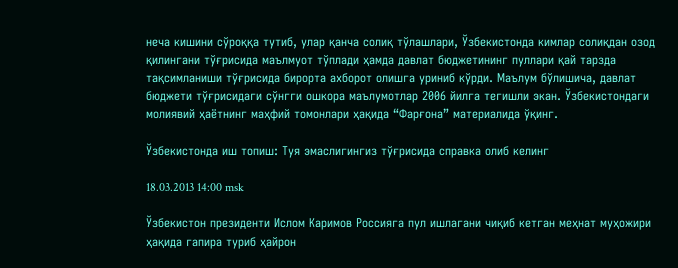неча кишини сўроққа тутиб, улар қанча солиқ тўлашлари, Ўзбекистонда кимлар солиқдан озод қилингани тўғрисида маълмуот тўплади ҳамда давлат бюджетининг пуллари қай тарзда тақсимланиши тўғрисида бирорта ахборот олишга уриниб кўрди. Маълум бўлишича, давлат бюджети тўғрисидаги сўнгги ошкора маълумотлар 2006 йилга тегишли экан. Ўзбекистондаги молиявий ҳаётнинг маҳфий томонлари ҳақида “Фарғона” материалида ўқинг.

Ўзбекистонда иш топиш: Туя эмаслигингиз тўғрисида справка олиб келинг

18.03.2013 14:00 msk

Ўзбекистон президенти Ислом Каримов Россияга пул ишлагани чиқиб кетган меҳнат муҳожири ҳақида гапира туриб ҳайрон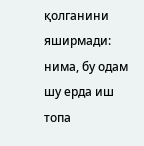қолганини яширмади: нима, бу одам шу ерда иш топа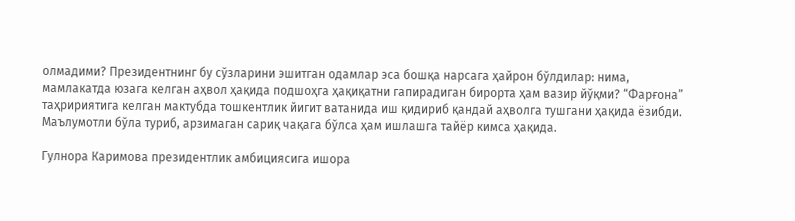олмадими? Президентнинг бу сўзларини эшитган одамлар эса бошқа нарсага ҳайрон бўлдилар: нима, мамлакатда юзага келган аҳвол ҳақида подшоҳга ҳақиқатни гапирадиган бирорта ҳам вазир йўқми? “Фарғона” таҳририятига келган мактубда тошкентлик йигит ватанида иш қидириб қандай аҳволга тушгани ҳақида ёзибди. Маълумотли бўла туриб, арзимаган сариқ чақага бўлса ҳам ишлашга тайёр кимса ҳақида.

Гулнора Каримова президентлик амбициясига ишора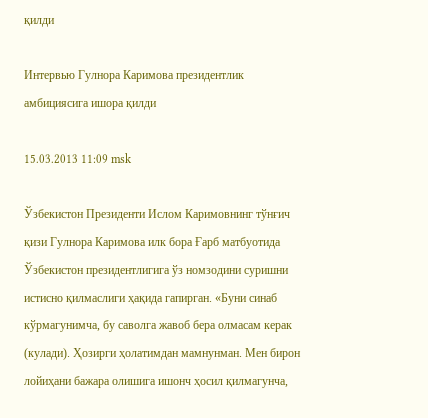қилди

Интервью Гулнора Каримова президентлик амбициясига ишора қилди

15.03.2013 11:09 msk

Ўзбекистон Президенти Ислом Каримовнинг тўнғич қизи Гулнора Каримова илк бора Ғарб матбуотида Ўзбекистон президентлигига ўз номзодини суришни истисно қилмаслиги ҳақида гапирган. «Буни синаб кўрмагунимча, бу саволга жавоб бера олмасам керак (кулади). Ҳозирги ҳолатимдан мамнунман. Мен бирон лойиҳани бажара олишига ишонч ҳосил қилмагунча,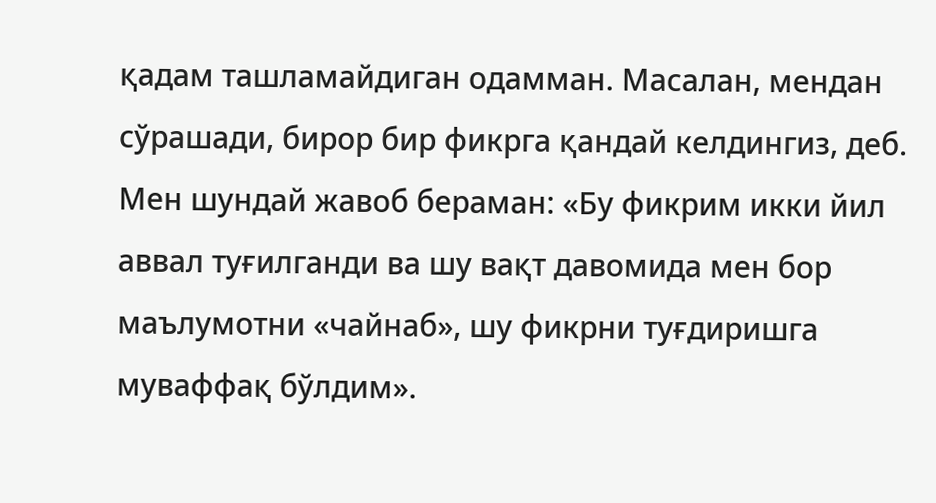қадам ташламайдиган одамман. Масалан, мендан сўрашади, бирор бир фикрга қандай келдингиз, деб. Мен шундай жавоб бераман: «Бу фикрим икки йил аввал туғилганди ва шу вақт давомида мен бор маълумотни «чайнаб», шу фикрни туғдиришга муваффақ бўлдим».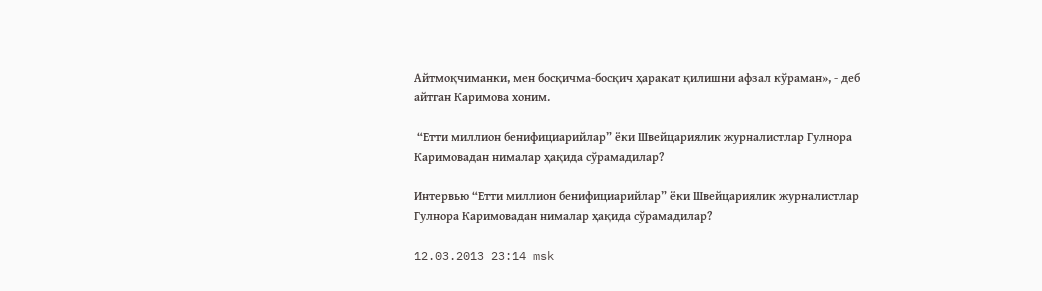Айтмоқчиманки, мен босқичма-босқич ҳаракат қилишни афзал кўраман», - деб айтган Каримова хоним.

 “Етти миллион бенифициарийлар” ёки Швейцариялик журналистлар Гулнора Каримовадан нималар ҳақида сўрамадилар?

Интервью “Етти миллион бенифициарийлар” ёки Швейцариялик журналистлар Гулнора Каримовадан нималар ҳақида сўрамадилар?

12.03.2013 23:14 msk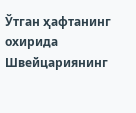Ўтган ҳафтанинг охирида Швейцариянинг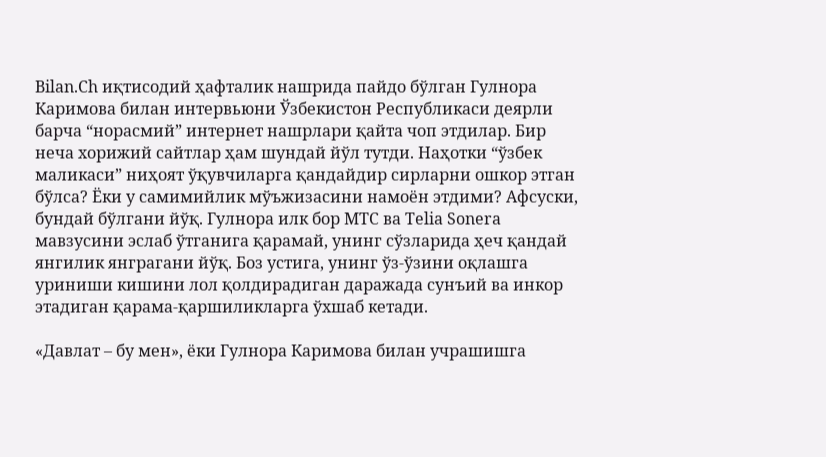Bilan.Ch иқтисодий ҳафталик нашрида пайдо бўлган Гулнора Каримова билан интервьюни Ўзбекистон Республикаси деярли барча “норасмий” интернет нашрлари қайта чоп этдилар. Бир неча хорижий сайтлар ҳам шундай йўл тутди. Наҳотки “ўзбек маликаси” ниҳоят ўқувчиларга қандайдир сирларни ошкор этган бўлса? Ёки у самимийлик мўъжизасини намоён этдими? Афсуски, бундай бўлгани йўқ. Гулнора илк бор МТС ва Telia Sonera мавзусини эслаб ўтганига қарамай, унинг сўзларида ҳеч қандай янгилик янграгани йўқ. Боз устига, унинг ўз-ўзини оқлашга уриниши кишини лол қолдирадиган даражада сунъий ва инкор этадиган қарама-қаршиликларга ўхшаб кетади.

«Давлат – бу мен», ёки Гулнора Каримова билан учрашишга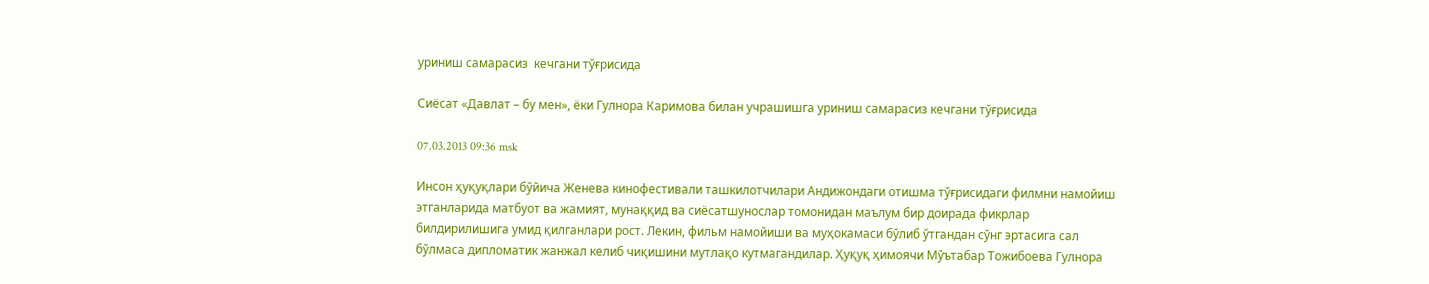уриниш самарасиз  кечгани тўғрисида

Сиёсат «Давлат – бу мен», ёки Гулнора Каримова билан учрашишга уриниш самарасиз кечгани тўғрисида

07.03.2013 09:36 msk

Инсон ҳуқуқлари бўйича Женева кинофестивали ташкилотчилари Андижондаги отишма тўғрисидаги филмни намойиш этганларида матбуот ва жамият, мунаққид ва сиёсатшунослар томонидан маълум бир доирада фикрлар билдирилишига умид қилганлари рост. Лекин, фильм намойиши ва муҳокамаси бўлиб ўтгандан сўнг эртасига сал бўлмаса дипломатик жанжал келиб чиқишини мутлақо кутмагандилар. Ҳуқуқ ҳимоячи Мўътабар Тожибоева Гулнора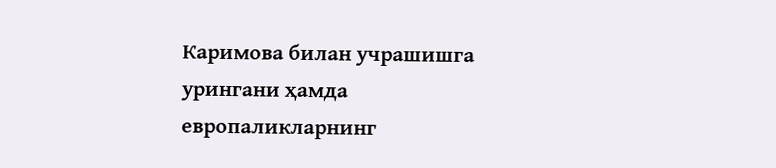Каримова билан учрашишга урингани ҳамда европаликларнинг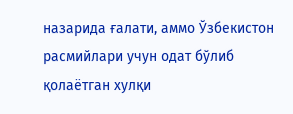назарида ғалати, аммо Ўзбекистон расмийлари учун одат бўлиб қолаётган хулқи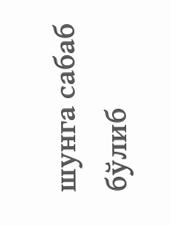шунга сабаб бўлиб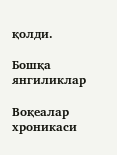қолди.

Бошқа янгиликлар

Воқеалар хроникаси